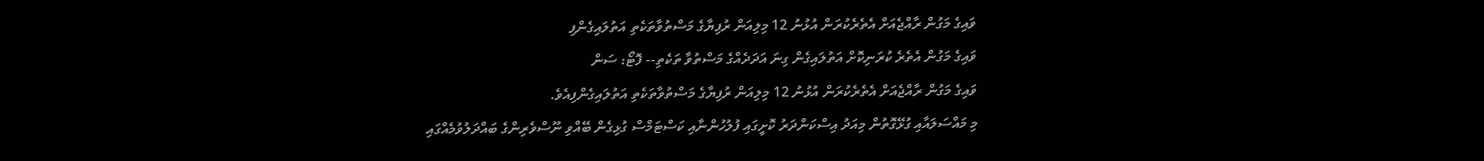ވައިގެ މަގުން ރާއްޖެއަށް އެތެރެކުރަން އުޅުނު 12 މިލިއަން ރުފިޔާގެ މަސްތުވާތަކެތި އަތުލައިގެންފި
ވައިގެ މަގުން އެތެރެ ކުރަނިކޮށް އަތުލައިގެން ގިނަ އަދަދެއްގެ މަސްތުވާ ތަކެތި-- ފޮޓޯ: ސަން
ވައިގެ މަގުން ރާއްޖެއަށް އެތެރެކުރަން އުޅުނު 12 މިލިއަން ރުފިޔާގެ މަސްތުވާތަކެތި އަތުލައިގެންފިއެވެ.
މި މައްސަލައާއި ގުޅޭގޮތުން މިއަދު އިސްކަންދަރު ކޮށީގައި ފުލުހުންނާއި ކަސްޓަމްސް ގުޅިގެން ބޭއްވި ނޫސްވެރިންގެ ބައްދަލުވުމެއްގައި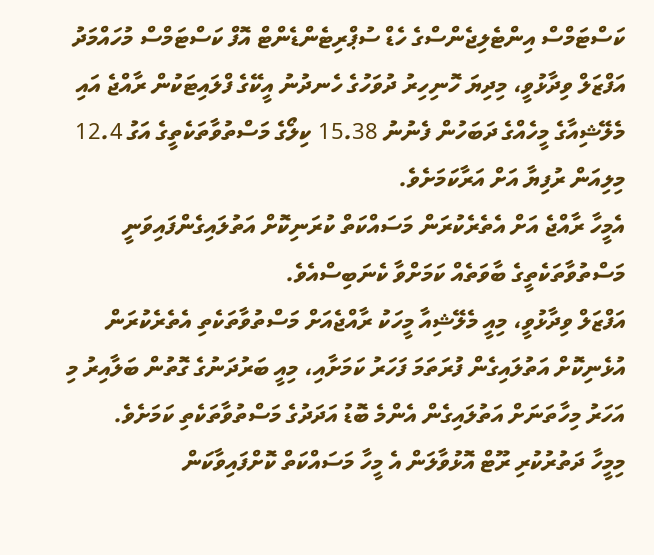ކަސްޓަމްސް އިންޓެލިޖެންސްގެ ހެޑް ސުޕްރިޓެންޑެންޓް އޮފް ކަސްޓަމްސް މުހައްމަދު އަފްޒަލް ވިދާޅުވީ، މިދިޔަ ހޮނިހިރު ދުވަހުގެ ހެނދުނު އީކޭގެ ފްލައިޓަކުން ރާއްޖެ އައި މެލޭޝިއާގެ މީހެއްގެ ދަބަހުން ފެނުނު 15.38 ކިލޯގެ މަސްތުވާތަކެތީގެ އަގު 12.4 މިލިއަން ރުފިޔާ އަށް އަރާކަމަށެވެ.
އެމީހާ ރާއްޖެ އަށް އެތެރެކުރަން މަސައްކަތް ކުރަނިކޮށް އަތުލައިގެންފައިވަނީ މަސްތުވާތަކެތީގެ ބާވަތެއް ކަމަށްވާ ކެނަބިސްއެވެ.
އަފްޒަލް ވިދާޅުވީ، މިއީ މެލޭޝިއާ މީހަކު ރާއްޖެއަށް މަސްތުވާތަކެތި އެތެރެކުރަން އުޅެނިކޮށް އަތުލައިގެން ފުރަތަމަ ފަހަރު ކަމަށާއި، މިއީ ބަރުދަނުގެ ގޮތުން ބަލާއިރު މި އަހަރު މިހާތަނަށް އަތުލައިގެން އެންމެ ބޮޑު އަދަދުގެ މަސްތުވާތަކެތި ކަމަށެވެ.
މިމީހާ ދަތުރުކުރި ރޫޓް އޮޅުވާލަން އެ މީހާ މަސައްކަތް ކޮށްފައިވާކަން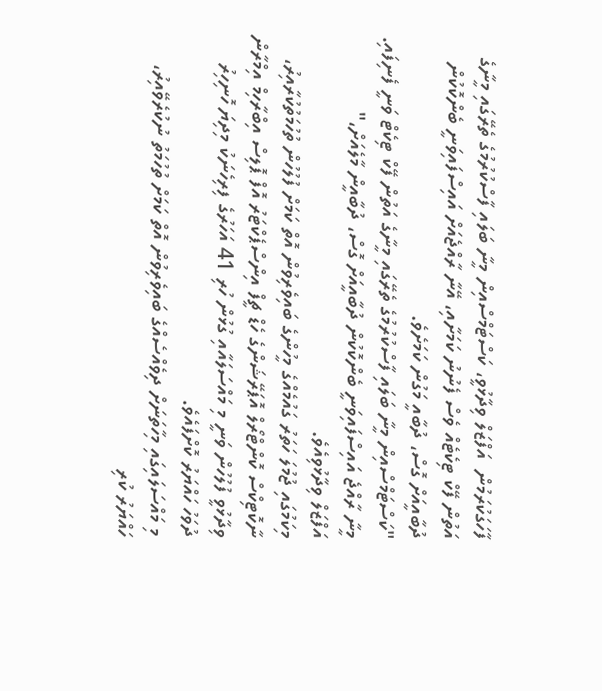ފާހަގަކުރަމުން  އަފްޒަލް ވިދާޅުވީ، ކަސްޓަމްސްއިން މީނާ ބަލައި ފާސްކުރުމުގެ ތެރޭގައި މީނާގެ އަތުން ފޭކް ޓިކެޓެއް ވެސް ފެނުނު ކަމަށާއި، އޭނާ ރާއްޖެއަށް އައިސްފައިވަނީ ބެންކޮކުން ދުބާއީއަށް ގޮސް، ދުބާއީ މަގުން ކަމަށެވެ.
"ކަސްޓަމްސްއިން މީނާ ބަލައި ފާސްކުރުމުގެ ތެރޭގައި މީނާގެ އަތުން ފޭކް ޓިކެޓް ވަނީ ފެނިފައި. މީނާ ރާއްޖެ އައިސްފައިވަނީ ބެންކޮކުން ދުބާއީއަށް ގޮސް، ދުބާއީން މާލެއަށް،"
އަފްޒަލް ވިދާޅުވިއެވެ.
މިކަމުގައި ޖުމުލަ ހަތަރު ގައުމެއްގެ މީހުންގެ ބައިވެރިވުން އޮތް ކަމަށް ފުލުހުން ތުހުމަތުކުރާއިރު، ނާކޮޓިކްސް ކޮންޓްރޯލް އޮޕަރޭޝަންގެ ހެޑް ޗީފް އިންސްޕެކްޓަރު އޮފް ޕޮލިސް އިބްރާހިމް އިމްރާން ވިދާޅުވީ ފުލުހުން ވަނީ މި މައްސަލައާއި ގުޅުން ހުރި 41 އަހަރުގެ ފިރިހެނަކު މިދިޔަ ހޮނިހިރު ދުވަހު ހައްޔަރު ކޮށްފައެވެ.
މި މައްސަލައިގައި މިހާތަނަށް ދިވެއްސެއްގެ ބައިވެރިވުން އޮތް ކަމަށް ތުހުމަތު ނުކުރެވޭއިރު، ހައްޔަރު ކުރި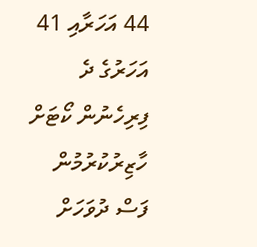44 އަހަރާއި 41 އަހަރުގެ ދެ ފިރިހެނުން ކޯޓަށް ހާޒިރުކުރުމުން ފަސް ދުވަހަށް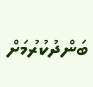ބަންދުކުރުމަށް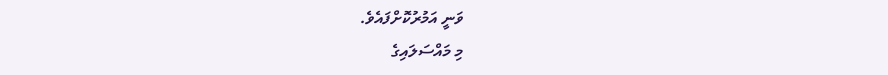ވަނީ އަމުރުކޮށްފައެވެ.
މި މައްސަލައިގެ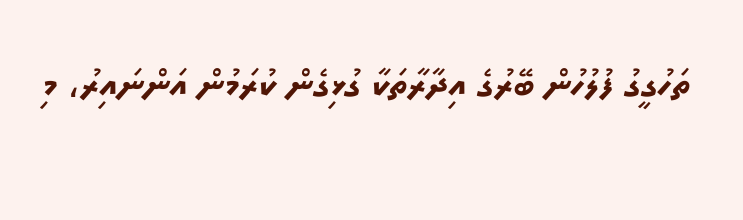ތަހުގީގު ފުލުހުން ބޭރުގެ އިދާރާތަކާ ގުޅިގެން ކުރަމުން އަންނައިރު، މި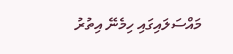މައްސަލައިގައި ހިމެނޭ އިތުރު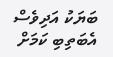ބަޔަކު އަދިވެސް އެބަތިބި ކަމަށް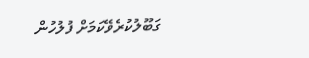ގަބޫލުކުރެވޭކަމަށް ފުލުހުން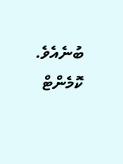ބުނެއެވެ.
ކޮމެންޓް